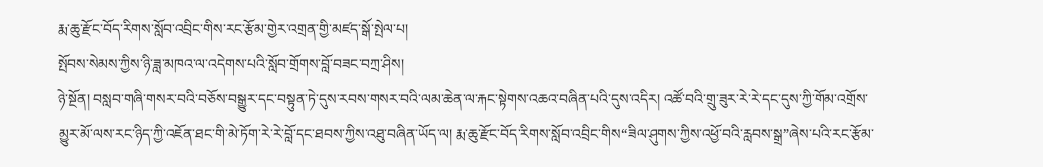རྨ་ཆུ་རྫོང་བོད་རིགས་སློབ་འབྲིང་གིས་རང་རྩོམ་གྱེར་འགྲན་གྱི་མཛད་སྒོ་སྤེལ་པ།
སྤོབས་སེམས་ཀྱིས་ཉི་ཟླ་མཁའ་ལ་འདེགས་པའི་སློབ་གྲོགས་བློ་བཟང་བཀྲ་ཤིས།
ཉེ་སྔོན། བསླབ་གཞི་གསར་བའི་བཅོས་བསྒྱུར་དང་བསྟུན་ཏེ་དུས་རབས་གསར་བའི་ལམ་ཆེན་ལ་རྐང་སྟེགས་འཆའ་བཞིན་པའི་དུས་འདིར། འཚོ་བའི་གྲུ་ཟུར་རེ་རེ་དང་དུས་ཀྱི་གོམ་འགྲོས་མྱུར་མོ་ལས་རང་ཉིད་ཀྱི་འཇོན་ཐང་གི་མེ་ཏོག་རེ་རེ་བློ་དང་ཐབས་ཀྱིས་འཐུ་བཞིན་ཡོད་ལ། རྨ་ཆུ་རྫོང་བོད་རིགས་སློབ་འབྲིང་གིས“ཟིལ་ཤུགས་ཀྱིས་འཕྱོ་བའི་རླབས་སྒྲ”ཞེས་པའི་རང་རྩོམ་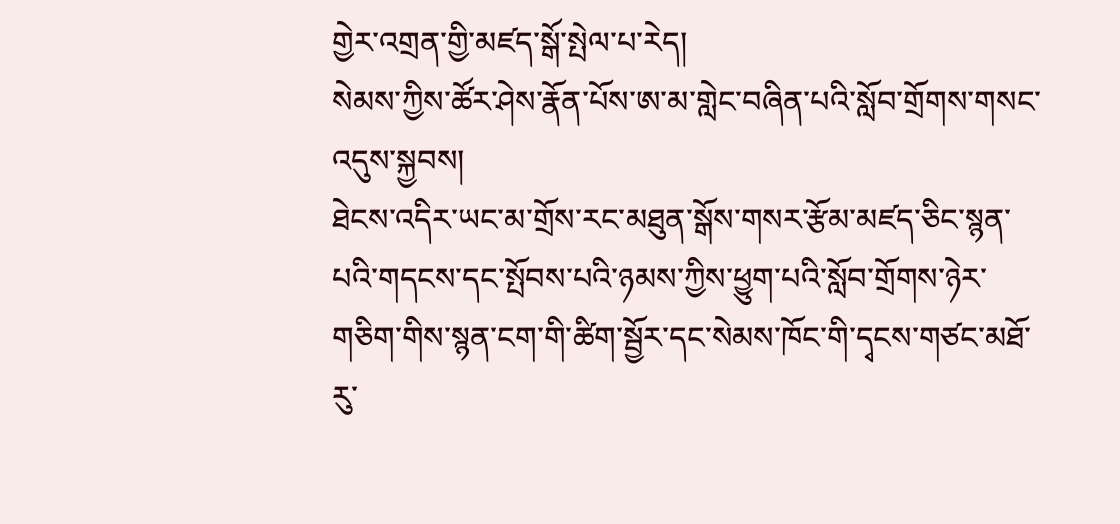གྱེར་འགྲན་གྱི་མཛད་སྒོ་སྤེལ་པ་རེད།
སེམས་ཀྱིས་ཚོར་ཤེས་རྣོན་པོས་ཨ་མ་གླེང་བཞིན་པའི་སློབ་གྲོགས་གསང་འདུས་སྐྱབས།
ཐེངས་འདིར་ཡང་མ་གྲོས་རང་མཐུན་སྒོས་གསར་རྩོམ་མཛད་ཅིང་སྙན་པའི་གདངས་དང་སྤོབས་པའི་ཉམས་ཀྱིས་ཕྱུག་པའི་སློབ་གྲོགས་ཉེར་གཅིག་གིས་སྙན་ངག་གི་ཚིག་སྦྱོར་དང་སེམས་ཁོང་གི་དྭངས་གཙང་མཐོ་རུ་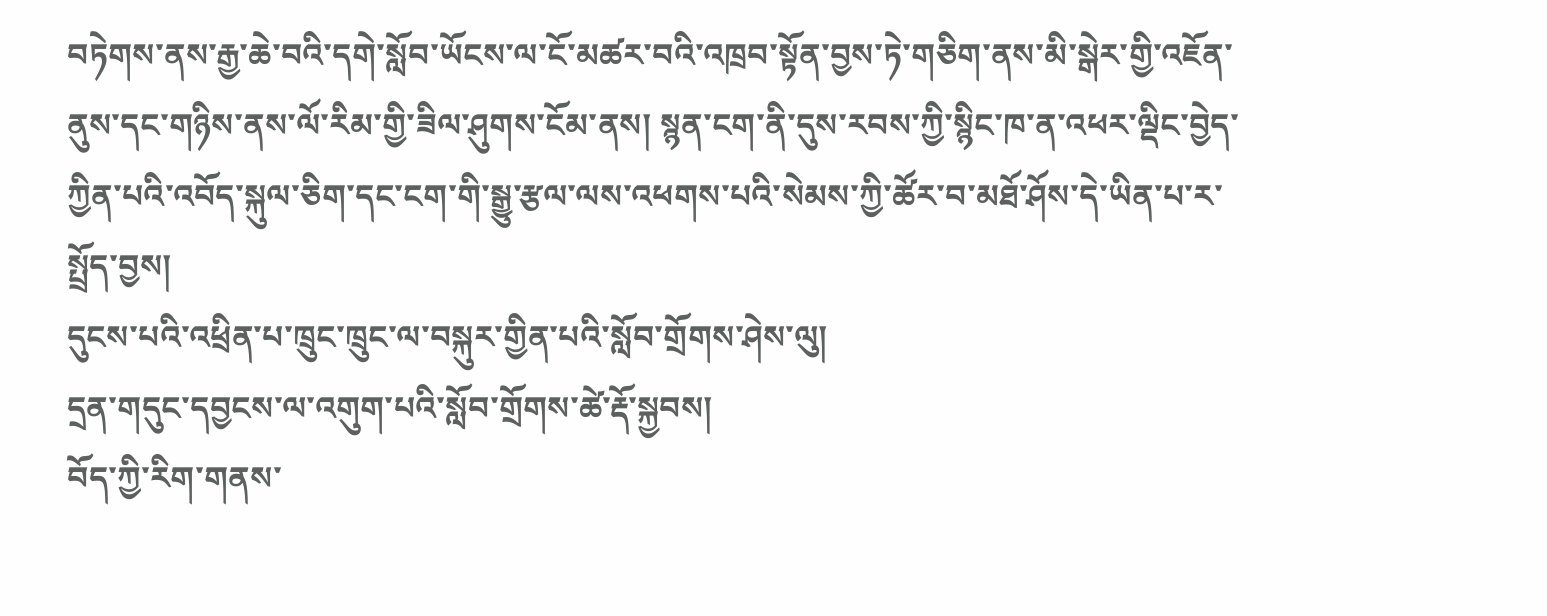བཏེགས་ནས་རྒྱ་ཆེ་བའི་དགེ་སློབ་ཡོངས་ལ་ངོ་མཚར་བའི་འཁྲབ་སྟོན་བྱས་ཏེ་གཅིག་ནས་མི་སྒེར་གྱི་འཇོན་ནུས་དང་གཉིས་ནས་ལོ་རིམ་གྱི་ཟིལ་ཤུགས་ངོམ་ནས། སྙན་ངག་ནི་དུས་རབས་ཀྱི་སྙིང་ཁ་ན་འཕར་ལྡིང་བྱེད་ཀྱིན་པའི་འབོད་སྐུལ་ཅིག་དང་ངག་གི་སྒྱུ་རྩལ་ལས་འཕགས་པའི་སེམས་ཀྱི་ཚོར་བ་མཐོ་ཤོས་དེ་ཡིན་པ་ར་སྤྲོད་བྱས།
དུངས་པའི་འཕྲིན་པ་ཁྲུང་ཁྲུང་ལ་བསྐུར་གྱིན་པའི་སློབ་གྲོགས་ཤེས་ལུ།
དྲན་གདུང་དབྱངས་ལ་འགུག་པའི་སློབ་གྲོགས་ཚེ་རྡོ་སྐྱབས།
བོད་ཀྱི་རིག་གནས་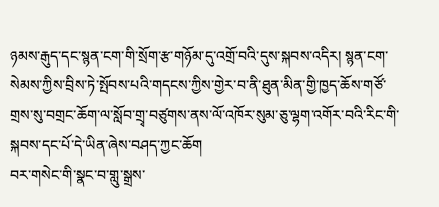ཉམས་རྒུད་དང་སྙན་ངག་གི་སྲོག་རྩ་གཉོམ་དུ་འགྲོ་བའི་དུས་སྐབས་འདིར། སྙན་ངག་སེམས་ཀྱིས་བྲིས་ཏེ་སྤོབས་པའི་གདངས་ཀྱིས་གྱེར་བ་ནི་ཐུན་མིན་གྱི་ཁྱད་ཆོས་གཙོ་གྲས་སུ་བགྲང་ཆོག་ལ་སློབ་གྲྭ་བཙུགས་ནས་ལོ་འཁོར་སུམ་ཅུ་ལྷག་འགོར་བའི་རིང་གི་སྐབས་དང་པོ་དེ་ཡིན་ཞེས་བཤད་ཀྱང་ཆོག
བར་གསེང་གི་སྣང་བ་གླུ་སྒྲས་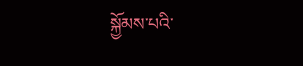སྐྱོམས་པའི་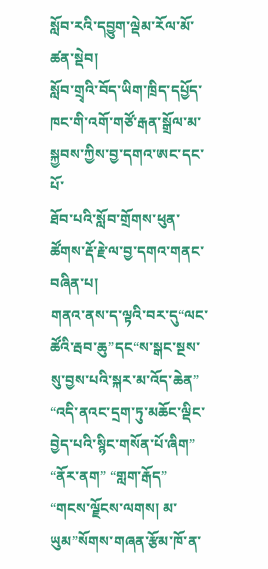སློབ་རའི་དབྱུག་ལྡེམ་རོལ་མོ་ཚན་སྡེབ།
སློབ་གྲྭའི་བོད་ཡིག་ཁྲིད་དཔྱོད་ཁང་གི་འགོ་གཙོ་རྒན་སྒྲོལ་མ་སྐྱབས་ཀྱིས་བྱ་དགའ་ཨང་དང་པོ་
ཐོབ་པའི་སློབ་གྲོགས་ཕུན་ཚོགས་རྡོ་རྗེ་ལ་བྱ་དགའ་གནང་བཞིན་པ།
གནའ་ནས་ད་ལྟའི་བར་དུ“ལང་ཚོའི་རྦབ་ཆུ”དང“ས་སྒང་སྔས་སུ་བྱས་པའི་སྐར་མ་འོད་ཆེན” “འདི་ནའང་དྲག་ཏུ་མཆོང་ལྡིང་བྱེད་པའི་སྙིང་གསོན་པོ་ཞིག” “ནོར་ནག” “གླག་རྒོད” “གངས་ལྗོངས་ལགས། མ་ཡུམ”སོགས་གཞན་རྩོམ་ཁོ་ན་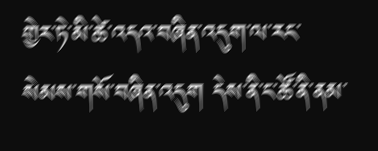གྱེར་ཏེ་མི་ཚེ་འདའ་བཞིན་འདུག་ལ་རང་སེམས་གསོ་བཞིན་འདུག དེས་ནི་ང་ཚོ་ནི་ནམ་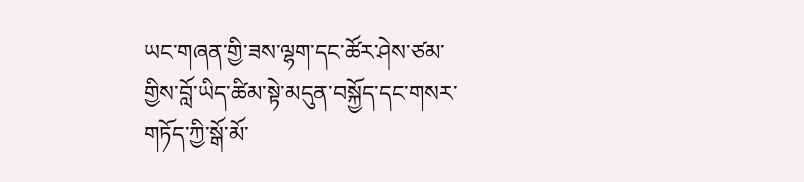ཡང་གཞན་གྱི་ཟས་ལྷག་དང་ཚོར་ཤེས་ཙམ་གྱིས་བློ་ཡིད་ཚིམ་སྟེ་མདུན་བསྐྱོད་དང་གསར་གཏོད་ཀྱི་སྒོ་མོ་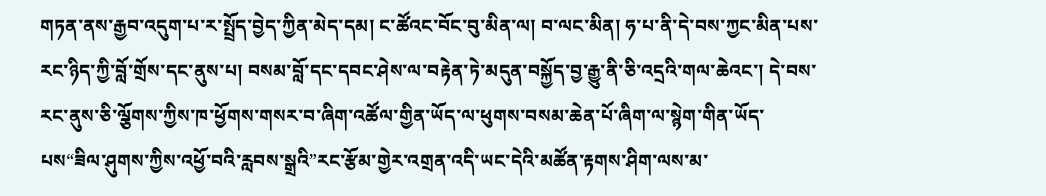གཏན་ནས་རྒྱབ་འདུག་པ་ར་སྤྲོད་བྱེད་ཀྱིན་མེད་དམ། ང་ཚོའང་བོང་བུ་མིན་ལ། བ་ལང་མིན། ཧ་པ་ནི་དེ་བས་ཀྱང་མིན་པས་རང་ཉིད་ཀྱི་བློ་གྲོས་དང་ནུས་པ། བསམ་བློ་དང་དབང་ཤེས་ལ་བརྟེན་ཏེ་མདུན་བསྐྱོད་བྱ་རྒྱུ་ནི་ཅི་འདྲའི་གལ་ཆེའང་། དེ་བས་རང་ནུས་ཅི་ལྕོགས་ཀྱིས་ཁ་ཕྱོགས་གསར་བ་ཞིག་འཚོལ་གྱིན་ཡོད་ལ་ཕུགས་བསམ་ཆེན་པོ་ཞིག་ལ་སྙེག་གིན་ཡོད་པས“ཟིལ་ཤུགས་ཀྱིས་འཕྱོ་བའི་རླབས་སྒྲའི”རང་རྩོམ་གྱེར་འགྲན་འདི་ཡང་དེའི་མཚོན་རྟགས་ཤིག་ལས་མ་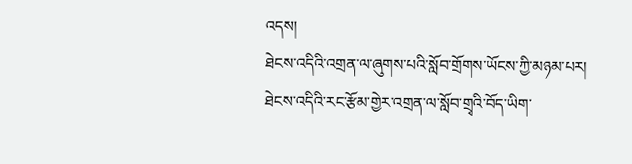འདས།
ཐེངས་འདིའི་འགྲན་ལ་ཞུགས་པའི་སློབ་གྲོགས་ཡོངས་ཀྱི་མཉམ་པར།
ཐེངས་འདིའི་རང་རྩོམ་གྱེར་འགྲན་ལ་སློབ་གྲྭའི་བོད་ཡིག་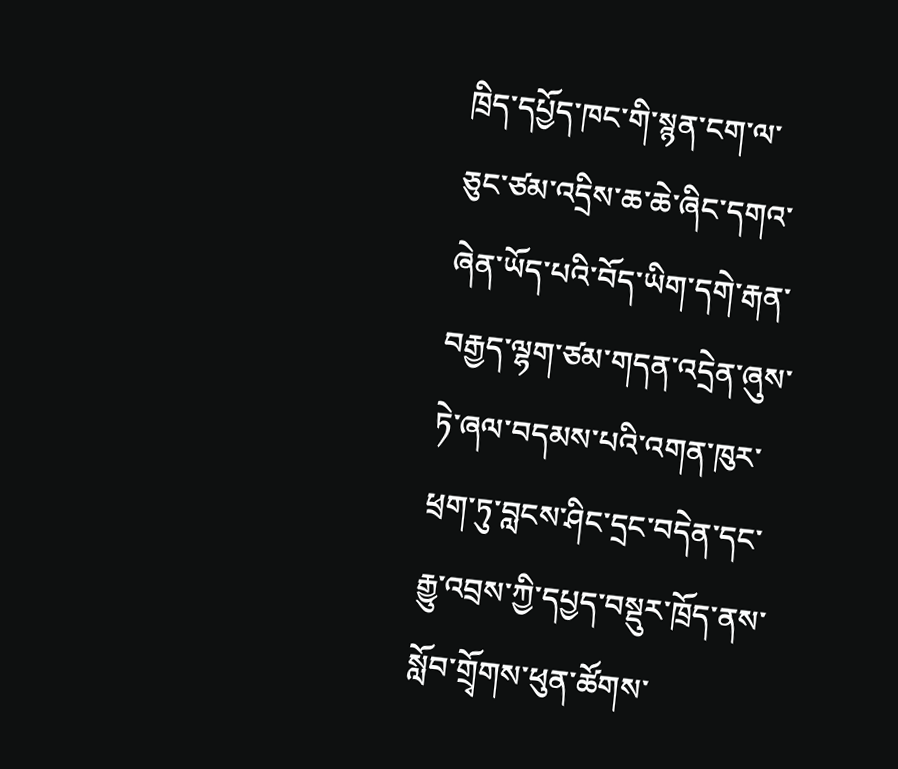ཁྲིད་དཔྱོད་ཁང་གི་སྙན་ངག་ལ་ཅུང་ཙམ་འདྲིས་ཆ་ཆེ་ཞིང་དགའ་ཞེན་ཡོད་པའི་བོད་ཡིག་དགེ་རྒན་བརྒྱད་ལྷག་ཙམ་གདན་འདྲེན་ཞུས་ཏེ་ཞལ་བདམས་པའི་འགན་ཁུར་ཕྲག་ཏུ་བླངས་ཤིང་དྲང་བདེན་དང་རྒྱུ་འབྲས་ཀྱི་དཔྱད་བསྡུར་ཁྲོད་ནས་སློབ་གྲྭོགས་ཕུན་ཚོགས་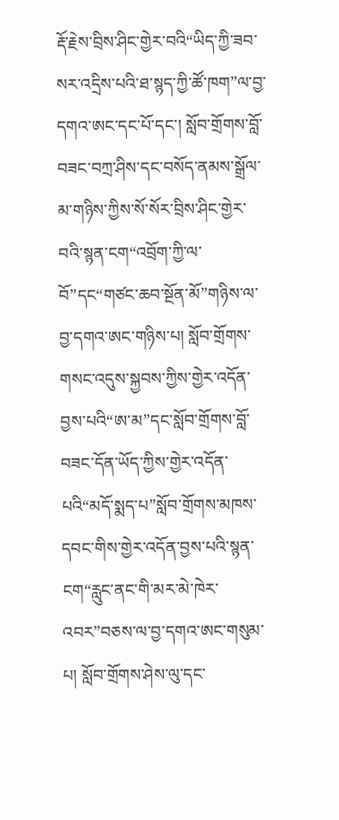རྡོ་རྗེས་བྲིས་ཤིང་གྱེར་བའི“ཡིད་ཀྱི་ཟབ་སར་འདྲིས་པའི་ཐ་སྙད་ཀྱི་ཚོ་ཁག”ལ་བྱ་དགའ་ཨང་དང་པོ་དང་། སློབ་གྲོགས་བློ་བཟང་བཀྲ་ཤིས་དང་བསོད་ནམས་སྒྲོལ་མ་གཉིས་ཀྱིས་སོ་སོར་བྲིས་ཤིང་གྱེར་བའི་སྙན་ངག“འབྲོག་ཀྱི་ལ་བོ”དང“གཙང་ཆབ་སྔོན་མོ”གཉིས་ལ་བྱ་དགའ་ཨང་གཉིས་པ། སློབ་གྲོགས་གསང་འདུས་སྐྱབས་ཀྱིས་གྱེར་འདོན་བྱས་པའི“ཨ་མ”དང་སློབ་གྲོགས་བློ་བཟང་དོན་ཡོད་ཀྱིས་གྱེར་འདོན་པའི“མདོ་སྨད་པ”སློབ་གྲོགས་མཁས་དབང་གིས་གྱེར་འདོན་བྱས་པའི་སྙན་ངག“རླུང་ནང་གི་མར་མེ་ཁེར་འབར”བཅས་ལ་བྱ་དགའ་ཨང་གསུམ་པ། སློབ་གྲོགས་ཤེས་ལུ་དང་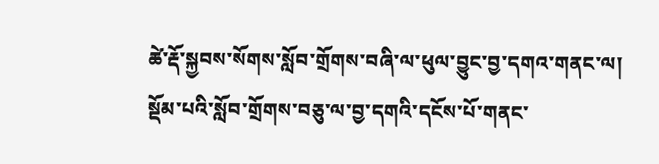ཚེ་རྡོ་སྐྱབས་སོགས་སློབ་གྲོགས་བཞི་ལ་ཕུལ་བྱུང་བྱ་དགའ་གནང་ལ། སྡོམ་པའི་སློབ་གྲོགས་བཅུ་ལ་བྱ་དགའི་དངོས་པོ་གནང་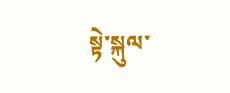སྟེ་སྐུལ་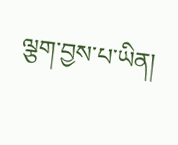ལྕག་བྱས་པ་ཡིན།